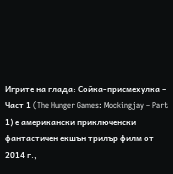Игрите на глада: Сойка-присмехулка – Част 1 (The Hunger Games: Mockingjay – Part 1) е американски приключенски фантастичен екшън трилър филм от 2014 г.,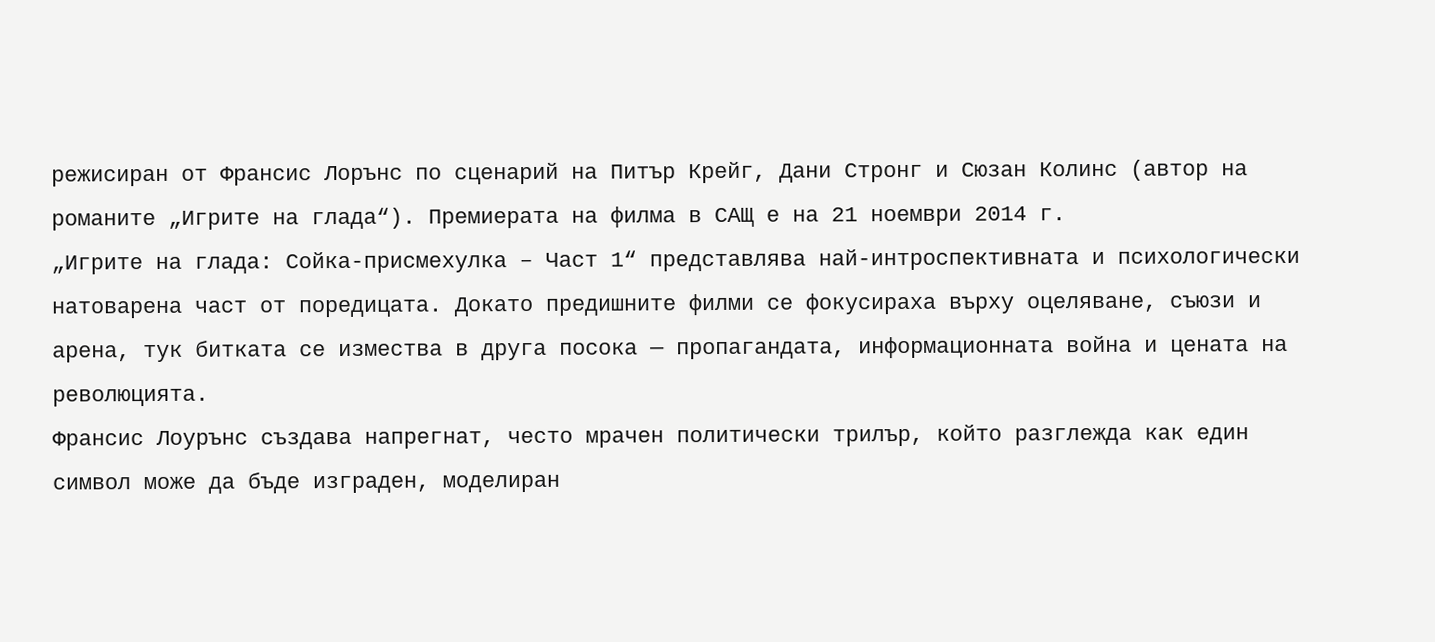режисиран от Франсис Лорънс по сценарий на Питър Крейг, Дани Стронг и Сюзан Колинс (автор на романите „Игрите на глада“). Премиерата на филма в САЩ е на 21 ноември 2014 г.
„Игрите на глада: Сойка-присмехулка – Част 1“ представлява най-интроспективната и психологически натоварена част от поредицата. Докато предишните филми се фокусираха върху оцеляване, съюзи и арена, тук битката се измества в друга посока — пропагандата, информационната война и цената на революцията.
Франсис Лоурънс създава напрегнат, често мрачен политически трилър, който разглежда как един символ може да бъде изграден, моделиран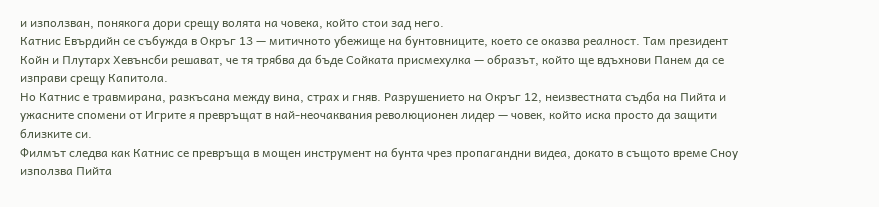и използван, понякога дори срещу волята на човека, който стои зад него.
Катнис Евърдийн се събужда в Окръг 13 — митичното убежище на бунтовниците, което се оказва реалност. Там президент Койн и Плутарх Хевънсби решават, че тя трябва да бъде Сойката присмехулка — образът, който ще вдъхнови Панем да се изправи срещу Капитола.
Но Катнис е травмирана, разкъсана между вина, страх и гняв. Разрушението на Окръг 12, неизвестната съдба на Пийта и ужасните спомени от Игрите я превръщат в най-неочаквания революционен лидер — човек, който иска просто да защити близките си.
Филмът следва как Катнис се превръща в мощен инструмент на бунта чрез пропагандни видеа, докато в същото време Сноу използва Пийта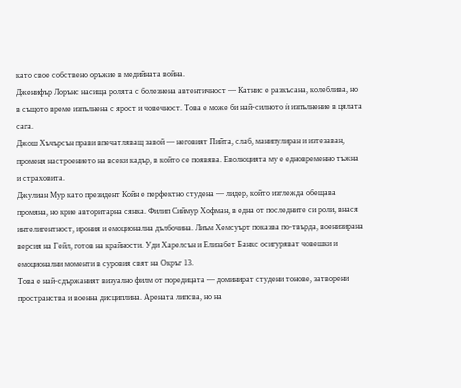като свое собствено оръжие в медийната война.
Дженифър Лорънс насища ролята с болезнена автентичност — Катнис е разкъсана, колеблива, но в същото време изпълнена с ярост и човечност. Това е може би най-силното ѝ изпълнение в цялата сага.
Джош Хъчърсън прави впечатляващ завой — неговият Пийта, слаб, манипулиран и изтезаван, променя настроението на всеки кадър, в който се появява. Еволюцията му е едновременно тъжна и страховита.
Джулиан Мур като президент Койн е перфектно студена — лидер, който изглежда обещава промяна, но крие авторитарна сянка. Филип Сиймур Хофман, в една от последните си роли, внася интелигентност, ирония и емоционална дълбочина. Лиъм Хемсуърт показва по-твърда, военизирана версия на Гейл, готов на крайности. Уди Харелсън и Елизабет Банкс осигуряват човешки и емоционални моменти в суровия свят на Окръг 13.
Това е най-сдържаният визуално филм от поредицата — доминират студени тонове, затворени пространства и военна дисциплина. Арената липсва, но на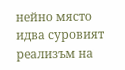нейно място идва суровият реализъм на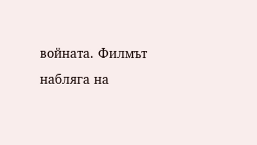войната. Филмът набляга на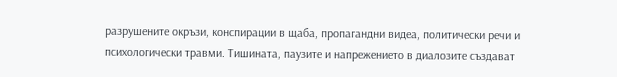разрушените окръзи, конспирации в щаба, пропагандни видеа, политически речи и психологически травми. Тишината, паузите и напрежението в диалозите създават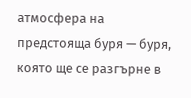атмосфера на предстояща буря — буря, която ще се разгърне в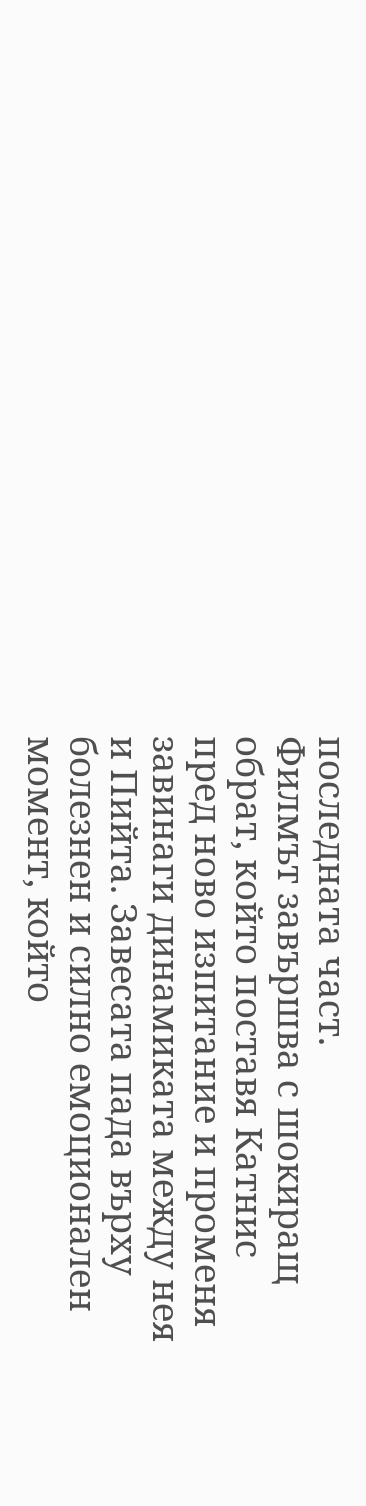последната част.
Филмът завършва с шокиращ обрат, който поставя Катнис пред ново изпитание и променя завинаги динамиката между нея и Пийта. Завесата пада върху болезнен и силно емоционален момент, който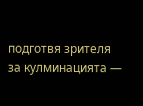подготвя зрителя за кулминацията —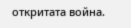откритата война.